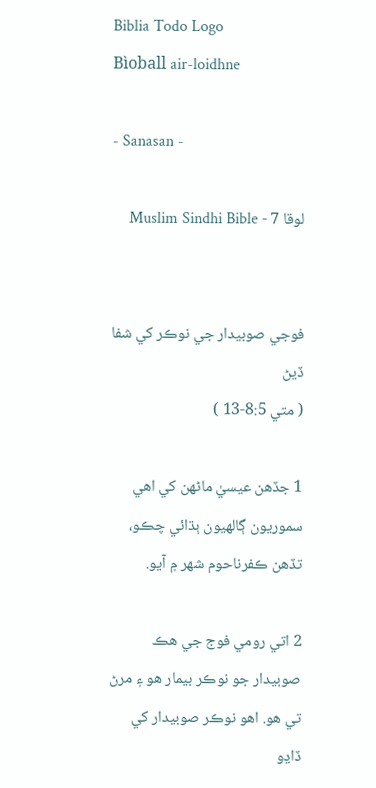Biblia Todo Logo
Bìoball air-loidhne

- Sanasan -

لوقا 7 - Muslim Sindhi Bible


فوجي صوبيدار جي نوڪر کي شفا ڏيڻ
( متي 8:5-13 )

1 جڏهن عيسيٰ ماڻهن کي اهي سموريون ڳالهيون ٻڌائي چڪو، تڏهن ڪفرناحوم شهر ۾ آيو.

2 اتي رومي فوج جي هڪ صوبيدار جو نوڪر بيمار هو ۽ مرڻ تي هو. اهو نوڪر صوبيدار کي ڏاڍو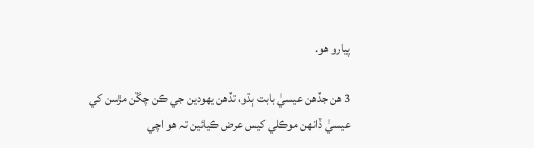پيارو هو.

3 هن جڏهن عيسيٰ بابت ٻڌو، تڏهن يهودين جي ڪن چڱن مڙسن کي عيسيٰ ڏانهن موڪلي کيس عرض ڪيائين تہ هو اچي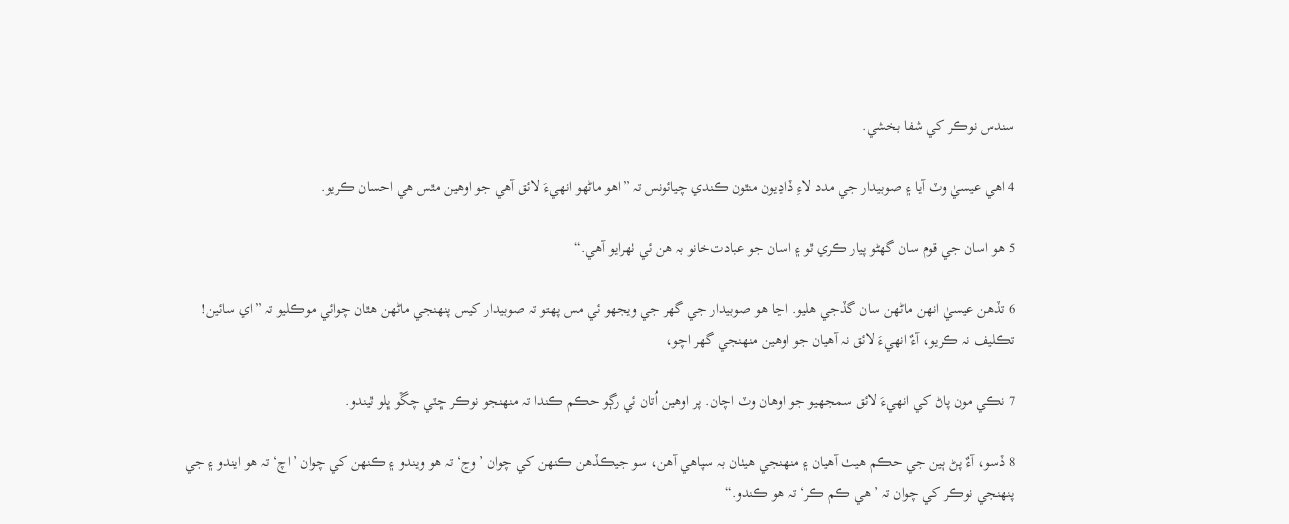سندس نوڪر کي شفا بخشي.

4 اهي عيسيٰ وٽ آيا ۽ صوبيدار جي مدد لاءِ ڏاڍيون منٿون ڪندي چيائونس تہ ”اهو ماڻهو انهيءَ لائق آهي جو اوهين مٿس هي احسان ڪريو.

5 هو اسان جي قوم سان گھڻو پيار ڪري ٿو ۽ اسان جو عبادت‌خانو بہ هن ئي ٺهرايو آهي.“

6 تڏهن عيسيٰ انهن ماڻهن سان گڏجي هليو. اڃا هو صوبيدار جي گھر جي ويجھو ئي مس پهتو تہ صوبيدار کيس پنهنجي ماڻهن هٿان چوائي موڪليو تہ ”اي سائين! تڪليف نہ ڪريو، آءٌ انهيءَ لائق نہ آهيان جو اوهين منهنجي گھر اچو،

7 نڪي مون پاڻ کي انهيءَ لائق سمجھيو جو اوهان وٽ اچان. پر اوهين اُتان ئي رڳو حڪم ڪندا تہ منهنجو نوڪر ڇٽي چڱو ڀلو ٿيندو.

8 ڏسو، آءٌ پڻ ٻين جي حڪم هيٺ آهيان ۽ منهنجي هيٺان بہ سپاهي آهن، سو جيڪڏهن ڪنهن کي چوان ’وڃ‘ تہ هو ويندو ۽ ڪنهن کي چوان ’اچ‘ تہ هو ايندو ۽ جي پنهنجي نوڪر کي چوان تہ ’هي ڪم ڪر‘ تہ هو ڪندو.“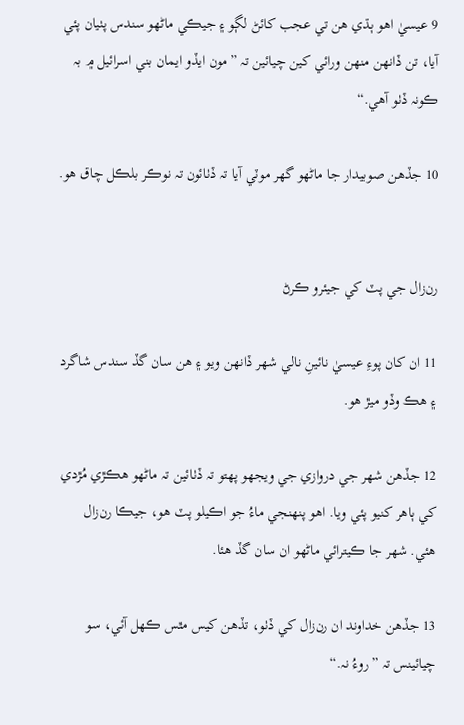9 عيسيٰ اهو ٻڌي هن تي عجب کائڻ لڳو ۽ جيڪي ماڻهو سندس پٺيان پئي آيا، تن ڏانهن منهن ورائي کين چيائين تہ ”مون ايڏو ايمان بني اسرائيل ۾ بہ ڪونہ ڏٺو آهي.“

10 جڏهن صوبيدار جا ماڻهو گھر موٽي آيا تہ ڏٺائون تہ نوڪر بلڪل چاق هو.


رن‌زال جي پٽ کي جيئرو ڪرڻ

11 ان کان پوءِ عيسيٰ نائينِ نالي شهر ڏانهن ويو ۽ هن سان گڏ سندس شاگرد ۽ هڪ وڏو ميڙ هو.

12 جڏهن شهر جي دروازي جي ويجھو پهتو تہ ڏٺائين تہ ماڻهو هڪڙي مُڙدي کي ٻاهر کنيو پئي ويا. اهو پنهنجي ماءُ جو اڪيلو پٽ هو، جيڪا رن‌زال هئي. شهر جا ڪيترائي ماڻهو ان سان گڏ هئا.

13 جڏهن خداوند ان رن‌زال کي ڏٺو، تڏهن کيس مٿس ڪهل آئي، سو چيائينس تہ ”روءُ نہ.“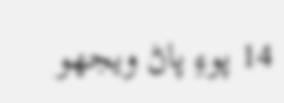14 پوءِ پاڻ ويجھو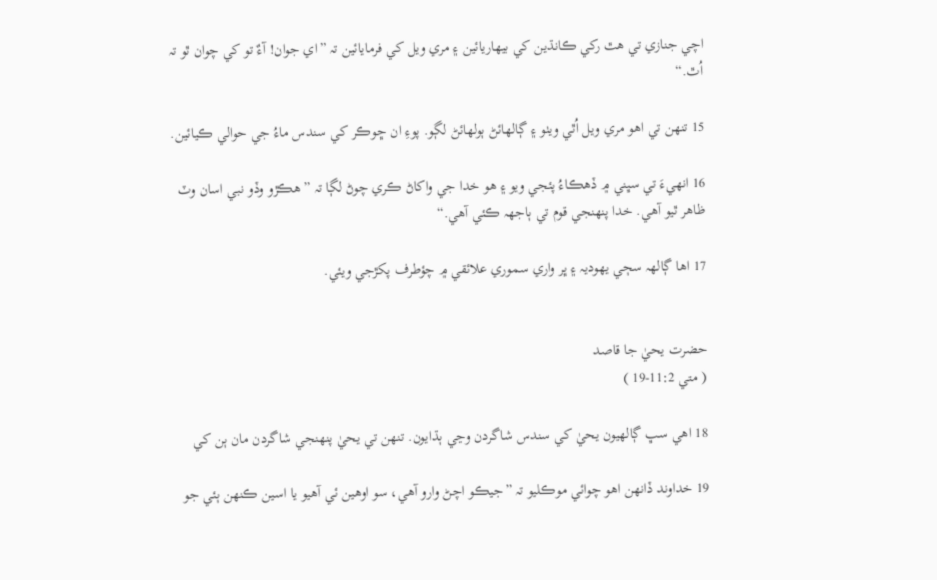اچي جنازي تي هٿ رکي ڪانڌين کي بيهاريائين ۽ مري ويل کي فرمايائين تہ ”اي جوان! آءٌ تو کي چوان ٿو تہ اُٿ.“

15 تنهن تي اهو مري ويل اُٿي ويٺو ۽ ڳالهائڻ ٻولهائڻ لڳو. پوءِ ان ڇوڪر کي سندس ماءُ جي حوالي ڪيائين.

16 انهيءَ تي سڀني ۾ ڏهڪاءُ پئجي ويو ۽ هو خدا جي واکاڻ ڪري چوڻ لڳا تہ ”هڪڙو وڏو نبي اسان وٽ ظاهر ٿيو آهي. خدا پنهنجي قوم تي ٻاجھہ ڪئي آهي.“

17 اها ڳالهہ سڄي يهوديہ ۽ ڀر واري سموري علائقي ۾ چؤطرف پکڙجي ويئي.


حضرت يحيٰ جا قاصد
( متي 11:2-19 )

18 اهي سڀ ڳالهيون يحيٰ کي سندس شاگردن وڃي ٻڌايون. تنهن تي يحيٰ پنهنجي شاگردن مان ٻن کي

19 خداوند ڏانهن اهو چوائي موڪليو تہ ”جيڪو اچڻ وارو آهي، سو اوهين ئي آهيو يا اسين ڪنهن ٻئي جو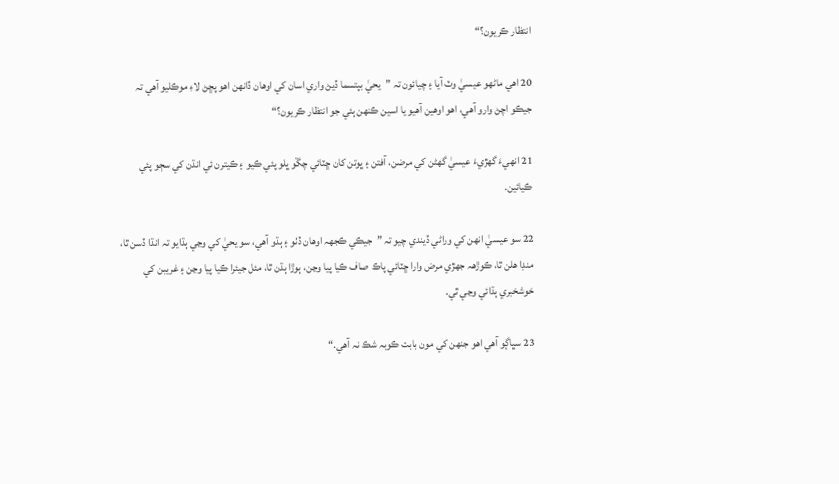انتظار ڪريون؟“

20 اهي ماڻهو عيسيٰ وٽ آيا ۽ چيائون تہ ”يحيٰ بپتسما ڏيڻ واري اسان کي اوهان ڏانهن اهو پڇڻ لاءِ موڪليو آهي تہ جيڪو اچڻ وارو آهي، اهو اوهين آهيو يا اسين ڪنهن ٻئي جو انتظار ڪريون؟“

21 انهيءَ گھڙيءَ عيسيٰ گھڻن کي مرضن، آفتن ۽ ڀوتن کان ڇٽائي چڱو ڀلو پئي ڪيو ۽ ڪيترن ئي انڌن کي سڄو پئي ڪيائين.

22 سو عيسيٰ انهن کي وراڻي ڏيندي چيو تہ ”جيڪي ڪجھہ اوهان ڏٺو ۽ ٻڌو آهي، سو يحيٰ کي وڃي ٻڌايو تہ انڌا ڏسن ٿا، منڊا هلن ٿا، ڪوڙهہ جهڙي مرض وارا ڇٽائي پاڪ صاف ڪيا پيا وڃن، ٻوڙا ٻڌن ٿا، مئل جيئرا ڪيا پيا وڃن ۽ غريبن کي خوشخبري ٻڌائي وڃي ٿي.

23 سڀاڳو آهي اهو جنهن کي مون بابت ڪوبہ شڪ نہ آهي.“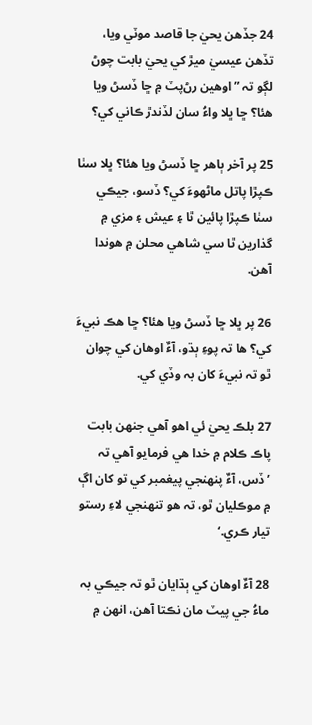24 جڏهن يحيٰ جا قاصد موٽي ويا، تڏهن عيسيٰ ميڙ کي يحيٰ بابت چوڻ لڳو تہ ”اوهين رڻ‌پٽ ۾ ڇا ڏسڻ ويا هئا؟ ڇا ڀلا واءُ سان لڏندڙ ڪاني کي؟

25 پر آخر ٻاهر ڇا ڏسڻ ويا هئا؟ ڀلا سٺا ڪپڙا پاتل ماڻهوءَ کي؟ ڏسو، جيڪي سٺا ڪپڙا پائين ٿا ۽ عيش ۽ مزي ۾ گذارين ٿا سي شاهي محلن ۾ هوندا آهن.

26 پر ڀلا ڇا ڏسڻ ويا هئا؟ ڇا هڪ نبيءَ کي؟ ها تہ پوءِ ٻڌو، آءٌ اوهان کي چوان ٿو تہ نبيءَ کان بہ وڏي کي.

27 بلڪ يحيٰ ئي اهو آهي جنهن بابت پاڪ ڪلام ۾ خدا هي فرمايو آهي تہ ’ڏس، آءٌ پنهنجي پيغمبر کي تو کان اڳ ۾ موڪليان ٿو، تہ هو تنهنجي لاءِ رستو تيار ڪري.‘

28 آءٌ اوهان کي ٻڌايان ٿو تہ جيڪي بہ ماءُ جي پيٽ مان نڪتا آهن، انهن ۾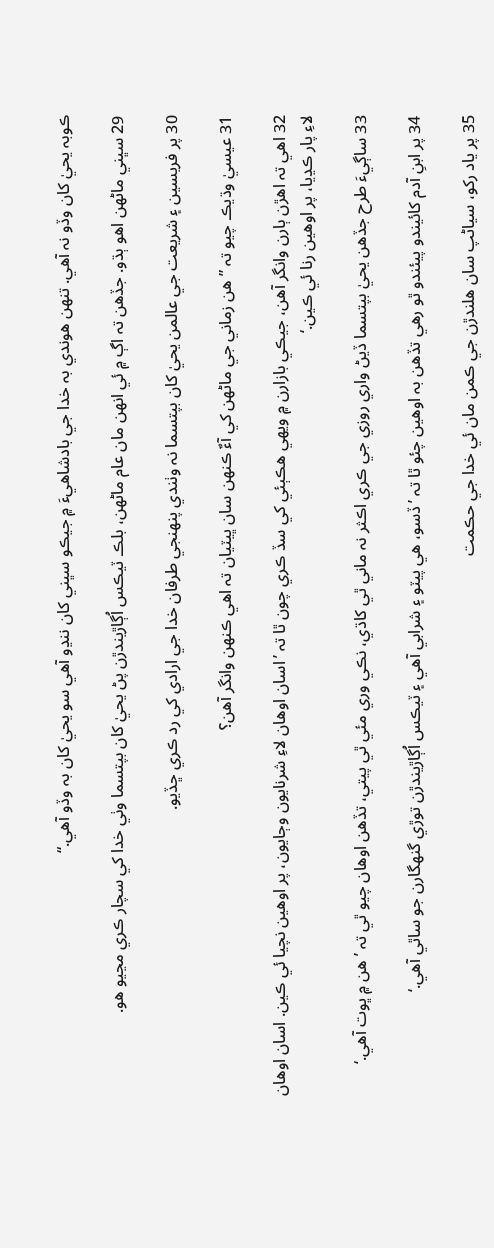ڪوبہ يحيٰ کان وڏو نہ آهي. تنهن هوندي بہ خدا جي بادشاهيءَ ۾ جيڪو سڀني کان ننڍو آهي سو يحيٰ کان بہ وڏو آهي.“

29 سڀني ماڻهن اهو ٻڌو. جڏهن تہ اڳ ۾ ئي انهن مان عام ماڻهن، بلڪ ٽيڪس اُڳاڙيندڙن پڻ يحيٰ کان بپتسما وٺي خدا کي سچار ڪري مڃيو هو.

30 پر فريسين ۽ شريعت جي عالمن يحيٰ کان بپتسما نہ وٺندي پنهنجي طرفان خدا جي ارادي کي رد ڪري ڇڏيو.

31 عيسيٰ وڌيڪ چيو تہ ”هن زماني جي ماڻهن کي آءٌ ڪنهن سان ڀيٽيان تہ اهي ڪنهن وانگر آهن؟

32 اهي تہ اهڙن ٻارن وانگر آهن، جيڪي بازارن ۾ ويهي هڪٻئي کي سڏ ڪري چون ٿا تہ ’اسان اوهان لاءِ شرنايون وڄايون، پر اوهين نچيا ئي ڪين. اسان اوهان لاءِ پار ڪڍيا، پر اوهين رنا ئي ڪين.‘

33 ساڳيءَ طرح جڏهن يحيٰ بپتسما ڏيڻ واري روزي جي ڪري اڪثر نہ ماني ٿي کاڌي، نڪي وري مئي ٿي پيتي، تڏهن اوهان چيو ٿي تہ ’هن ۾ ڀوت آهي.‘

34 پر ابنِ آدم کائيندو پيئندو ٿو رهي تڏهن بہ اوهين چئو ٿا تہ ’ڏسو، هي پيٽو ۽ شرابي آهي ۽ ٽيڪس اُڳاڙيندڙن توڙي گنهگارن جو ساٿي آهي.‘

35 پر ياد رکو، سياڻپ سان هلندڙن جي ڪمن مان ئي خدا جي حڪمت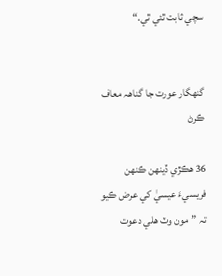سچي ثابت ٿئي ٿي.“


گنهگار عورت جا گناهہ معاف ڪرڻ

36 هڪڙي ڏينهن ڪنهن فريسيءَ عيسيٰ کي عرض ڪيو تہ ”مون وٽ هلي دعوت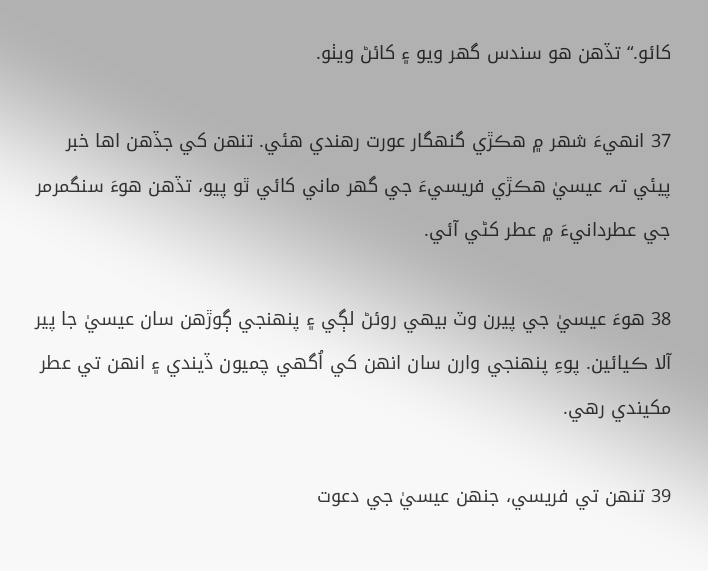کائو.“ تڏهن هو سندس گھر ويو ۽ کائڻ ويٺو.

37 انهيءَ شهر ۾ هڪڙي گنهگار عورت رهندي هئي. تنهن کي جڏهن اها خبر پيئي تہ عيسيٰ هڪڙي فريسيءَ جي گھر ماني کائي ٿو پيو، تڏهن هوءَ سنگمرمر جي عطردانيءَ ۾ عطر کڻي آئي.

38 هوءَ عيسيٰ جي پيرن وٽ بيهي روئڻ لڳي ۽ پنهنجي ڳوڙهن سان عيسيٰ جا پير آلا ڪيائين. پوءِ پنهنجي وارن سان انهن کي اُگھي چميون ڏيندي ۽ انهن تي عطر مکيندي رهي.

39 تنهن تي فريسي، جنهن عيسيٰ جي دعوت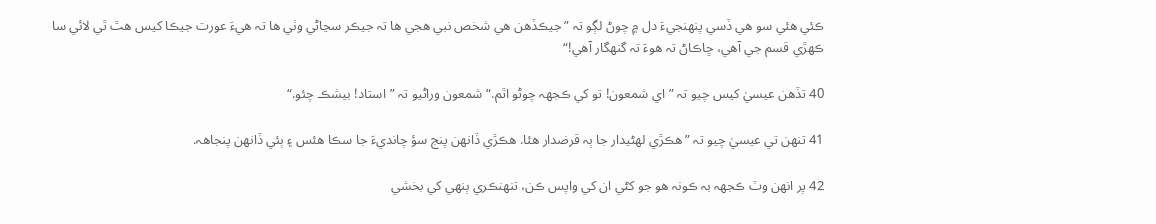ڪئي هئي سو هي ڏسي پنهنجيءَ دل ۾ چوڻ لڳو تہ ”جيڪڏهن هي شخص نبي هجي ها تہ جيڪر سڃاڻي وٺي ها تہ هيءَ عورت جيڪا کيس هٿ ٿي لائي سا ڪهڙي قسم جي آهي، ڇاڪاڻ تہ هوءَ تہ گنهگار آهي!“

40 تڏهن عيسيٰ کيس چيو تہ ”اي شمعون! تو کي ڪجھہ چوڻو اٿم.“ شمعون وراڻيو تہ ”استاد! بيشڪ چئو.“

41 تنهن تي عيسيٰ چيو تہ ”هڪڙي لهڻيدار جا ٻہ قرضدار هئا. هڪڙي ڏانهن پنج سؤ چانديءَ جا سڪا هئس ۽ ٻئي ڏانهن پنجاهہ.

42 پر انهن وٽ ڪجھہ بہ ڪونہ هو جو کڻي ان کي واپس ڪن، تنهنڪري ٻنهي کي بخشي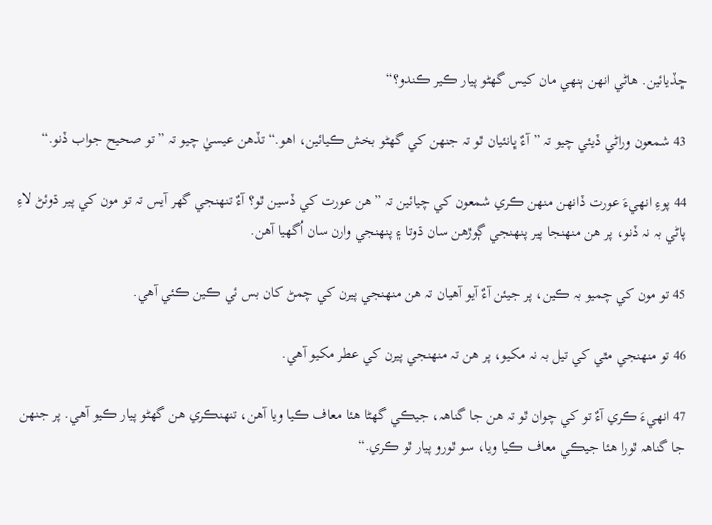ڇڏيائين. هاڻي انهن ٻنهي مان کيس گھڻو پيار ڪير ڪندو؟“

43 شمعون وراڻي ڏيئي چيو تہ ”آءٌ ڀانئيان ٿو تہ جنهن کي گھڻو بخش ڪيائين، اهو.“ تڏهن عيسيٰ چيو تہ ”تو صحيح جواب ڏنو.“

44 پوءِ انهيءَ عورت ڏانهن منهن ڪري شمعون کي چيائين تہ ”هن عورت کي ڏسين ٿو؟ آءٌ تنهنجي گھر آيس تہ تو مون کي پير ڌوئڻ لاءِ پاڻي بہ نہ ڏنو، پر هن منهنجا پير پنهنجي ڳوڙهن سان ڌوتا ۽ پنهنجي وارن سان اُگھيا آهن.

45 تو مون کي چميو بہ ڪين، پر جيئن آءٌ آيو آهيان تہ هن منهنجي پيرن کي چمڻ کان بس ئي ڪين ڪئي آهي.

46 تو منهنجي مٿي کي تيل بہ نہ مکيو، پر هن تہ منهنجي پيرن کي عطر مکيو آهي.

47 انهيءَ ڪري آءٌ تو کي چوان ٿو تہ هن جا گناهہ، جيڪي گھڻا هئا معاف ڪيا ويا آهن، تنهنڪري هن گھڻو پيار ڪيو آهي. پر جنهن جا گناهہ ٿورا هئا جيڪي معاف ڪيا ويا، سو ٿورو پيار ٿو ڪري.“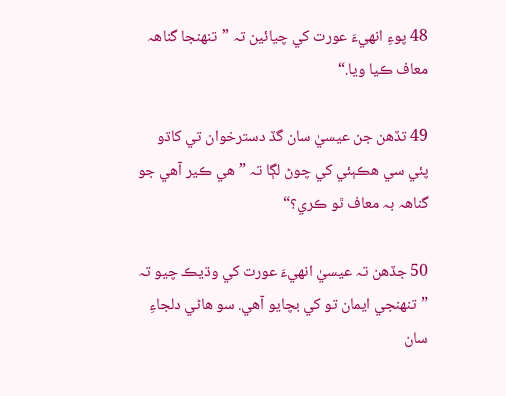48 پوءِ انهيءَ عورت کي چيائين تہ ”تنهنجا گناهہ معاف ڪيا ويا.“

49 تڏهن جن عيسيٰ سان گڏ دسترخوان تي کاڌو پئي سي هڪٻئي کي چوڻ لڳا تہ ”هي ڪير آهي جو گناهہ بہ معاف ٿو ڪري؟“

50 جڏهن تہ عيسيٰ انهيءَ عورت کي وڌيڪ چيو تہ ”تنهنجي ايمان تو کي بچايو آهي. سو هاڻي دلجاءِ سان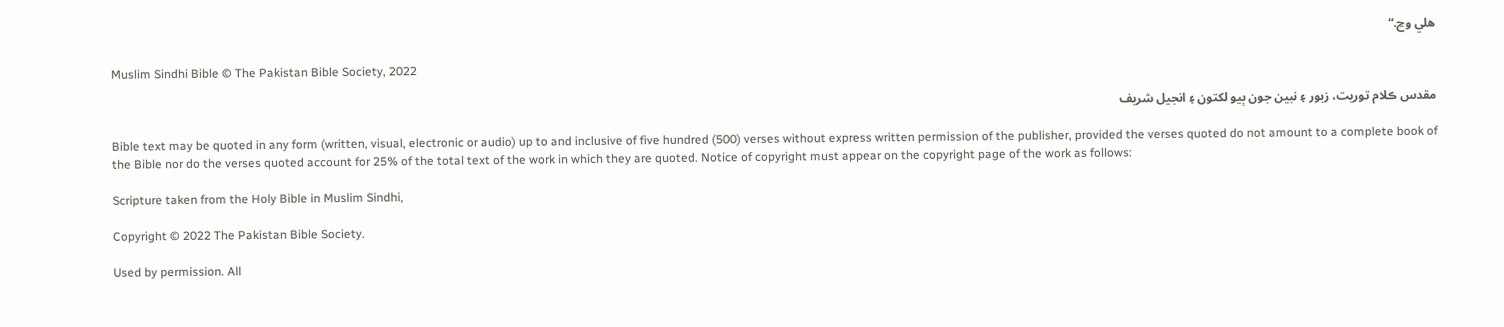هلي وڃ.“

Muslim Sindhi Bible © The Pakistan Bible Society, 2022

مقدس ڪلام توريت، زبور ۽ نبين جون ٻيو لکتون ۽ انجيل شريف

Bible text may be quoted in any form (written, visual, electronic or audio) up to and inclusive of five hundred (500) verses without express written permission of the publisher, provided the verses quoted do not amount to a complete book of the Bible nor do the verses quoted account for 25% of the total text of the work in which they are quoted. Notice of copyright must appear on the copyright page of the work as follows:

Scripture taken from the Holy Bible in Muslim Sindhi,

Copyright © 2022 The Pakistan Bible Society.

Used by permission. All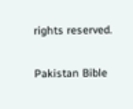rights reserved.

Pakistan Bible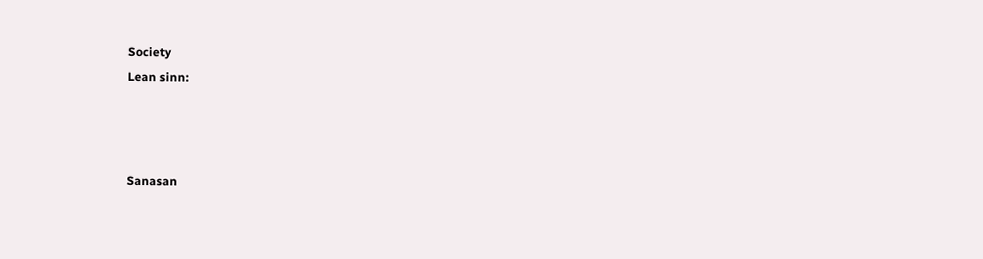Society
Lean sinn:



Sanasan